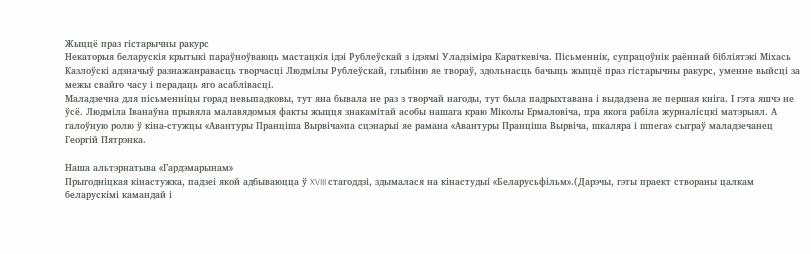Жыццё праз гістарычны ракурс
Некаторыя беларускія крытыкі параўноўваюць мастацкія ідэі Рублеўскай з ідэямі Уладзіміра Караткевіча. Пісьменнік, супрацоўнік раённай бібліятэкі Міхась Казлоўскі адзначыў разнажанравасць творчасці Людмілы Рублеўскай, глыбіню яе твораў, здольнасць бачыць жыццё праз гістарычны ракурс, уменне выйсці за межы свайго часу і перадаць яго асаблівасці.
Маладзечна для пісьменніцы горад невыпадковы, тут яна бывала не раз з творчай нагоды, тут была падрыхтавана і выдадзена яе першая кніга. І гэта яшчэ не ўсё. Людміла Іванаўна прывяла малавядомыя факты жыцця знакамітай асобы нашага краю Міколы Ермаловіча, пра якога рабіла журналісцкі матэрыял. А галоўную ролю ў кіна-стужцы «Авантуры Пранціша Вырвіча»па сцэнарыі яе рамана «Авантуры Пранціша Вырвіча, шкаляра і шпега» сыграў маладзечанец Георгій Пятрэнка.

Наша альтэрнатыва «Гардэмарынам»
Прыгодніцкая кінастужка, падзеі якой адбываюцца ў XVIII стагоддзі, здымалася на кінастудыі «Беларусьфільм».(Дарэчы, гэты праект створаны цалкам беларускімі камандай і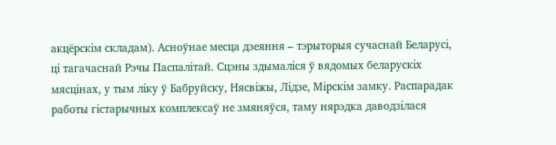акцёрскім складам). Асноўнае месца дзеяння – тэрыторыя сучаснай Беларусі, ці тагачаснай Рэчы Паспалітай. Сцэны здымаліся ў вядомых беларускіх мясцінах, у тым ліку ў Бабруйску, Нясвіжы, Лідзе, Мірскім замку. Распарадак работы гістарычных комплексаў не змяняўся, таму нярэдка даводзілася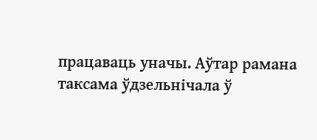працаваць уначы. Аўтар рамана таксама ўдзельнічала ў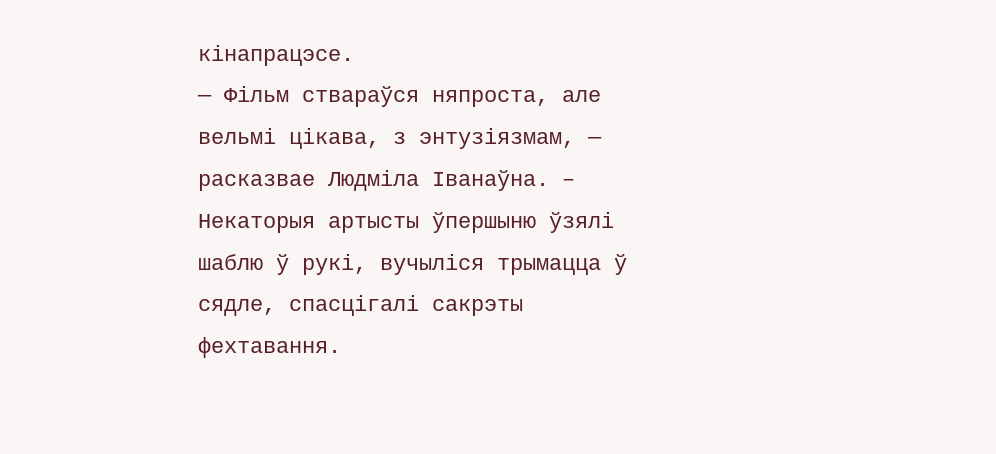кінапрацэсе.
— Фільм ствараўся няпроста, але вельмі цікава, з энтузіязмам, — расказвае Людміла Іванаўна. – Некаторыя артысты ўпершыню ўзялі шаблю ў рукі, вучыліся трымацца ў сядле, спасцігалі сакрэты фехтавання.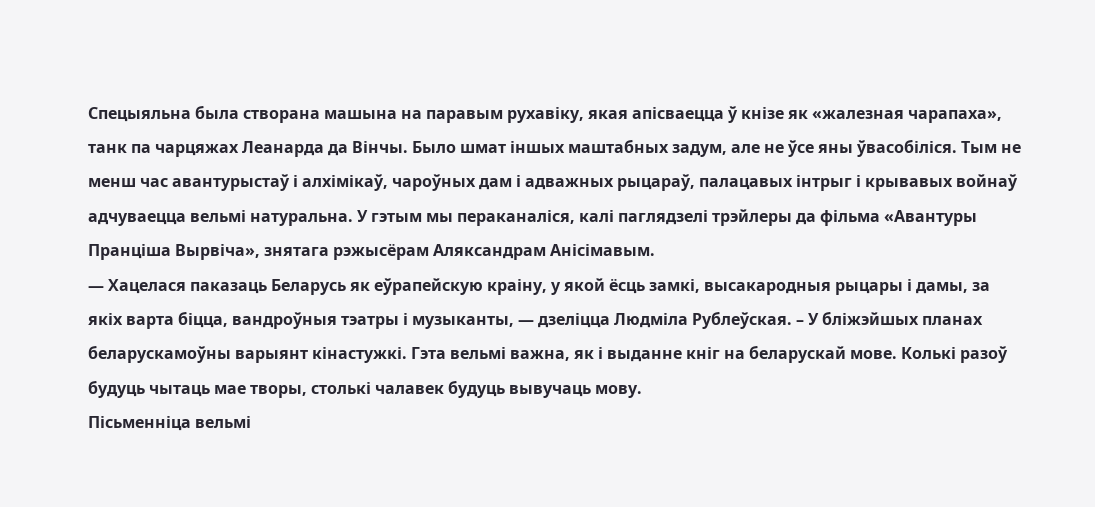Спецыяльна была створана машына на паравым рухавіку, якая апісваецца ў кнізе як «жалезная чарапаха», танк па чарцяжах Леанарда да Вінчы. Было шмат іншых маштабных задум, але не ўсе яны ўвасобіліся. Тым не менш час авантурыстаў і алхімікаў, чароўных дам і адважных рыцараў, палацавых інтрыг і крывавых войнаў адчуваецца вельмі натуральна. У гэтым мы пераканаліся, калі паглядзелі трэйлеры да фільма «Авантуры Пранціша Вырвіча», знятага рэжысёрам Аляксандрам Анісімавым.
— Хацелася паказаць Беларусь як еўрапейскую краіну, у якой ёсць замкі, высакародныя рыцары і дамы, за якіх варта біцца, вандроўныя тэатры і музыканты, — дзеліцца Людміла Рублеўская. – У бліжэйшых планах беларускамоўны варыянт кінастужкі. Гэта вельмі важна, як і выданне кніг на беларускай мове. Колькі разоў будуць чытаць мае творы, столькі чалавек будуць вывучаць мову.
Пісьменніца вельмі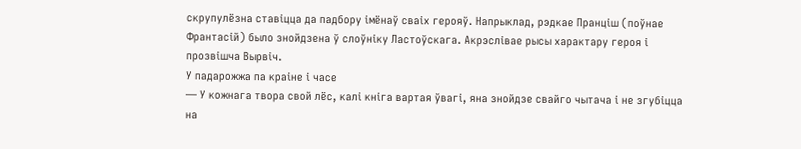скрупулёзна ставіцца да падбору імёнаў сваіх герояў. Напрыклад, рэдкае Пранціш (поўнае Франтасій) было знойдзена ў слоўніку Ластоўскага. Акрэслівае рысы характару героя і прозвішча Вырвіч.
У падарожжа па краіне і часе
— У кожнага твора свой лёс, калі кніга вартая ўвагі, яна знойдзе свайго чытача і не згубіцца на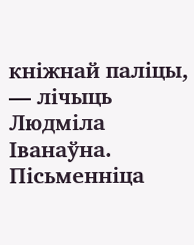кніжнай паліцы, — лічыць Людміла Іванаўна.
Пісьменніца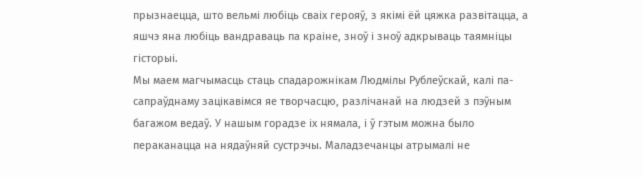прызнаецца, што вельмі любіць сваіх герояў, з якімі ёй цяжка развітацца, а яшчэ яна любіць вандраваць па краіне, зноў і зноў адкрываць таямніцы гісторыі.
Мы маем магчымасць стаць спадарожнікам Людмілы Рублеўскай, калі па-сапраўднаму зацікавімся яе творчасцю, разлічанай на людзей з пэўным багажом ведаў. У нашым горадзе іх нямала, і ў гэтым можна было пераканацца на нядаўняй сустрэчы. Маладзечанцы атрымалі не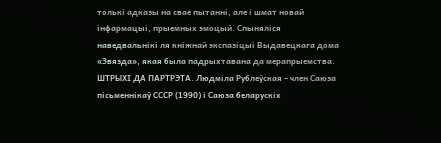толькі адказы на свае пытанні, але і шмат новай інфармацыі, прыемных эмоцый. Спыняліся наведвальнікі ля кніжнай экспазіцыі Выдавецкага дома «Звязда», якая была падрыхтавана да мерапрыемства.
ШТРЫХІ ДА ПАРТРЭТА. Людміла Рублеўская – член Саюза пісьменнікаў СССР (1990) і Саюза беларускіх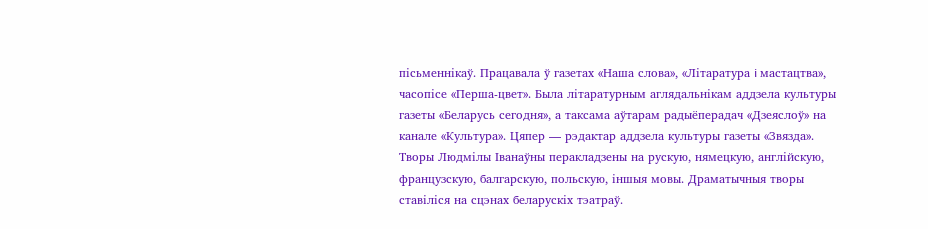пісьменнікаў. Працавала ў газетах «Наша слова», «Лiтаратура i мастацтва», часопісе «Перша-цвет». Была літаратурным аглядальнікам аддзела культуры газеты «Беларусь сегодня», а таксама аўтарам радыёперадач «Дзеяслоў» на канале «Культура». Цяпер — рэдактар аддзела культуры газеты «Звязда». Творы Людмілы Іванаўны перакладзены на рускую, нямецкую, англійскую, французскую, балгарскую, польскую, іншыя мовы. Драматычныя творы ставіліся на сцэнах беларускіх тэатраў.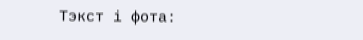Тэкст і фота: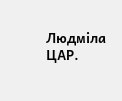Людміла ЦАР.